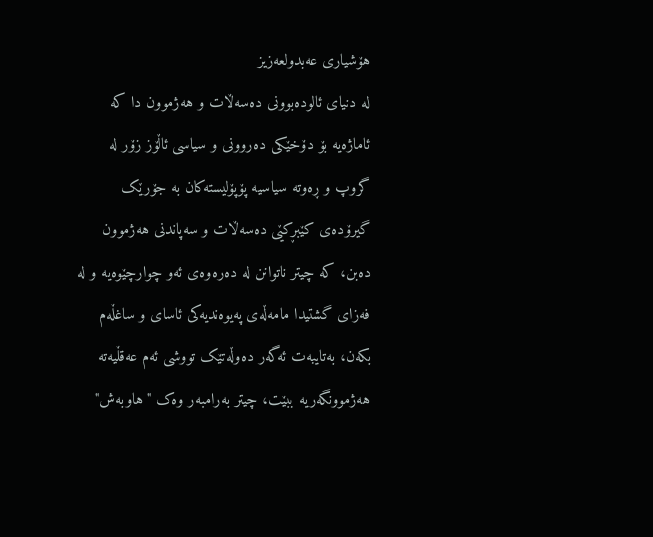هۆشیاری عەبدولعەزیز
لە دنیای ئالودەبوونی دەسەڵات و هەژموون دا کە ئاماژەیە بۆ دۆخێکی دەروونی و سیاسی ئاڵۆز زۆر لە گروپ و ڕەوتە سیاسیە پۆپۆلیستەکان بە جۆرێک گیرۆدەی کێبڕکێی دەسەڵات و سەپاندنی هەژموون دەبن، کە چیتر ناتوانن لە دەرەوەی ئەو چوارچێوەیە و لە فەزای گشتیدا مامەڵەی پەیوەندیەکی ئاسای و ساغڵەم بکەن، بەتایبەت ئەگەر دەوڵەتێک تووشی ئەم عەقڵیەتە هەژموونگەریە ببێت، چیتر بەرامبەر وەک "هاوبەش"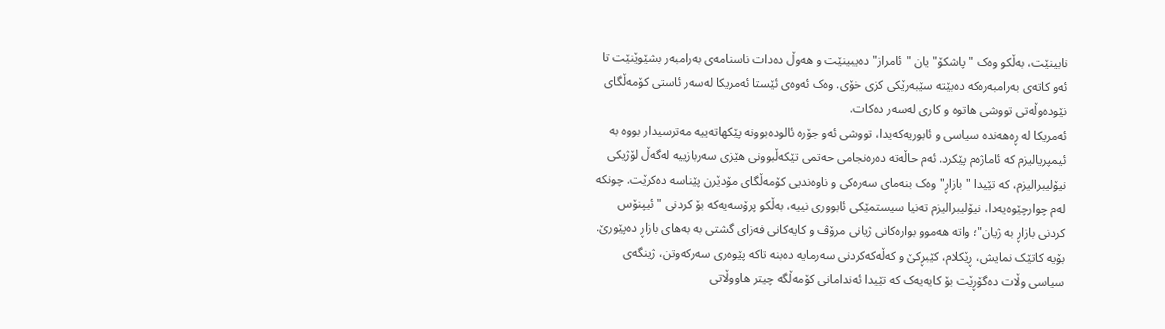نابینێت، بەڵکو وەک "پاشکۆ" یان "ئامراز" دەیبینێت و هەوڵ دەدات ناسنامەی بەرامبەر بشێوێنێت تا ئەو کاتەی بەرامبەرەکە دەبێتە سێبەرێکی کزی خۆی. وەک ئەوەی ئێستا ئەمریکا لەسەر ئاستی کۆمەڵگای نێودەوڵەتی تووشی هاتوە و کاری لەسەر دەکات.
ئەمریکا لە ڕەهەندە سیاسی و ئابوریەکەیدا، تووشی ئەو جۆرە ئالودەبوونە پێکهاتەییە مەترسیدار بووە بە ئیمپریالیزم کە ئاماژەم پێکرد. ئەم حاڵەتە دەرەنجامی حەتمی تێکەڵبوونی هێزی سەربازییە لەگەڵ لۆژیکی نیۆلیبرالیزم، کە تێیدا "بازاڕ" وەک بنەمای سەرەکی و ناوەندیی کۆمەڵگای مۆدێرن پێناسە دەکرێت. چونکە لەم چوارچێوەیەدا، نیۆلیبرالیزم تەنیا سیستمێکی ئابووری نییە، بەڵکو پرۆسەیەکە بۆ کردنی "ئیپنۆس کردنی بازاڕ بە ژیان"؛ واتە هەموو بوارەکانی ژیانی مرۆڤ و کایەکانی فەزای گشتی بە بەهای بازاڕ دەپێورێ. بۆیە کاتێک نمایش، ڕێکلام، کێبڕکێ و کەڵەکەکردنی سەرمایە دەبنە تاکە پێوەری سەرکەوتن، ژینگەی سیاسی وڵات دەگۆڕێت بۆ کایەیەک کە تێیدا ئەندامانی کۆمەڵگە چیتر هاووڵاتی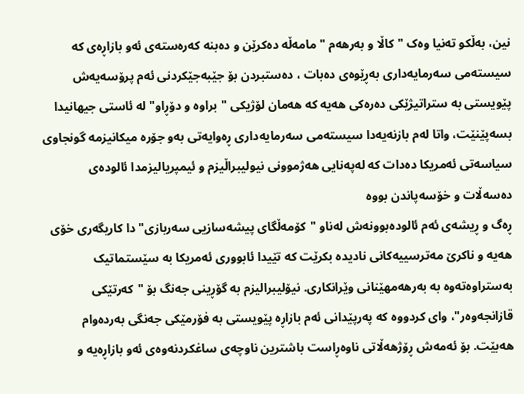نین، بەڵکو تەنیا وەک "کاڵا و بەرهەم " مامەڵە دەکرێن و دەبنە کەرەستەی ئەو بازاڕەی کە سیستەمی سەرمایەداری بەڕێوەی دەبات ، دەستبردن بۆ جێبەجێکردنی ئەم پرۆسەیەش پێویستی بە ستراتیژێکی دەرەکی هەیە کە هەمان لۆژیکی "براوە و دۆڕاو" لە ئاستی جیهانیدا بسەپێنێت، واتا لەم بازنەیەدا سیستەمی سەرمایەداری ڕەوایەتی بەو جۆرە میکانیزمە گونجاوی سیاسەتی ئەمریکا دەدات کە لەپەنایی هەژموونی نیولیبراڵیزم و ئیمپریالیزمدا ئالودەی دەسەڵات و خۆسەپاندن بووە
ڕەگ و ڕیشەی ئەم ئالودەبوونەش لەناو "کۆمەڵگای پیشەسازیی سەربازی"دا کاریگەری خۆی هەیە و ناکرێ مەترسییەکانی نادیدە بکرێت کە تێیدا ئابووری ئەمریکا بە سێستماتیک بەستراوەتەوە بە بەرهەمهێنانی وێرانکاری. نیۆلیبرالیزم بە گۆڕینی جەنگ بۆ "کەرتێکی قازانجەوەر"، وای کردووە کە پەرپێدانی ئەم بازاڕە پێویستی بە فۆرمێکی جەنگی بەردەوام هەبێت. بۆ ئەمەش ڕۆژهەڵاتی ناوەڕاست باشترین ناوچەی ساغکردنەوەی ئەو بازاڕەیە و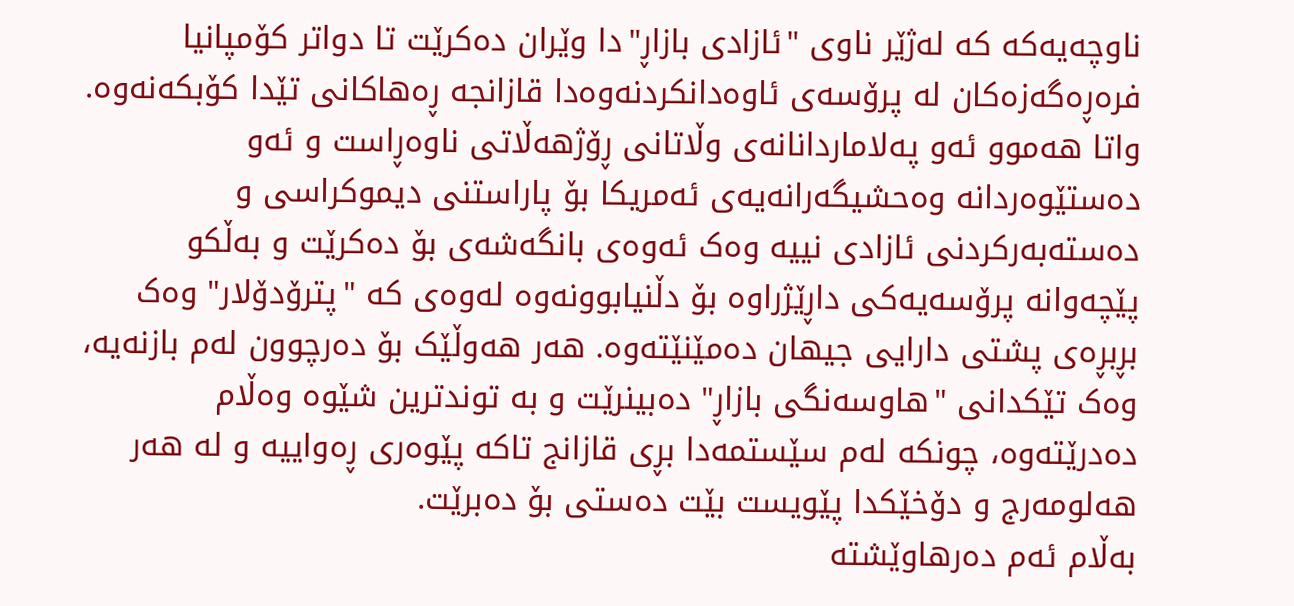ناوچەیەکە کە لەژێر ناوی "ئازادی بازاڕ"دا وێران دەکرێت تا دواتر کۆمپانیا فرەڕەگەزەکان لە پرۆسەی ئاوەدانکردنەوەدا قازانجە ڕەهاکانی تێدا کۆبکەنەوە. واتا هەموو ئەو پەلاماردانانەی وڵاتانی ڕۆژهەڵاتی ناوەڕاست و ئەو دەستێوەردانە وەحشیگەرانەیەی ئەمریکا بۆ پاراستنی دیموکراسی و دەستەبەرکردنی ئازادی نییە وەک ئەوەی بانگەشەی بۆ دەکرێت و بەڵکو پێچەوانە پرۆسەیەکی داڕێژراوە بۆ دڵنیابوونەوە لەوەی کە "پترۆدۆلار" وەک بڕبڕەی پشتی دارایی جیهان دەمێنێتەوە. هەر هەوڵێک بۆ دەرچوون لەم بازنەیە، وەک تێکدانی "هاوسەنگی بازاڕ" دەبینرێت و بە توندترین شێوە وەڵام دەدرێتەوە، چونکە لەم سێستمەدا بڕی قازانج تاکە پێوەری ڕەواییە و لە هەر هەلومەرج و دۆخێکدا پێویست بێت دەستی بۆ دەبرێت.
بەڵام ئەم دەرهاوێشتە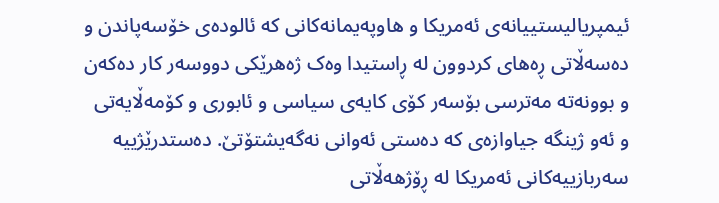ئیمپریالیستییانەی ئەمریکا و هاوپەیمانەکانی کە ئالودەی خۆسەپاندن و دەسەڵاتی ڕەهای کردوون لە ڕاستیدا وەک ژەهرێکی دووسەر کار دەکەن و بوونەتە مەترسی بۆسەر کۆی کایەی سیاسی و ئابوری و کۆمەڵایەتی و ئەو ژینگە جیاوازەی کە دەستی ئەوانی نەگەیشتۆتێ. دەستدرێژییە سەربازییەکانی ئەمریکا لە ڕۆژهەڵاتی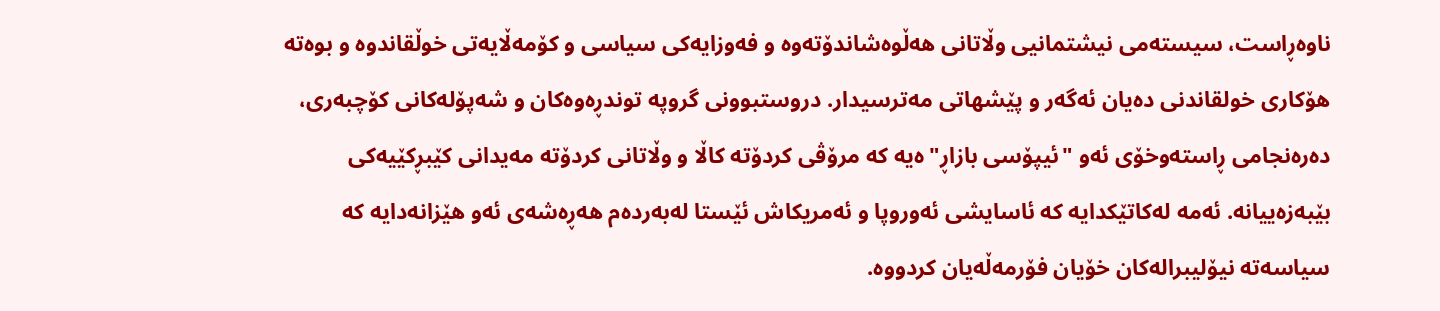ناوەڕاست، سیستەمی نیشتمانیی وڵاتانی هەڵوەشاندۆتەوە و فەوزایەکی سیاسی و کۆمەڵایەتی خوڵقاندوە و بوەتە هۆکاری خولقاندنی دەیان ئەگەر و پێشهاتی مەترسیدار. دروستبوونی گروپە توندڕەوەکان و شەپۆلەکانی کۆچبەری، دەرەنجامی ڕاستەوخۆی ئەو "ئیپۆسی بازاڕ"ەیە کە مرۆڤی کردۆتە کاڵا و وڵاتانی کردۆتە مەیدانی کێبڕکێیەکی بێبەزەییانە. ئەمە لەکاتێکدایە کە ئاسایشی ئەوروپا و ئەمریکاش ئێستا لەبەردەم هەڕەشەی ئەو هێزانەدایە کە سیاسەتە نیۆلیبرالەکان خۆیان فۆرمەڵەیان کردووە.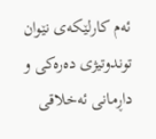ئەم کارلێکەی نێوان توندوتیژی دەرەکی و داڕمانی ئەخلاقی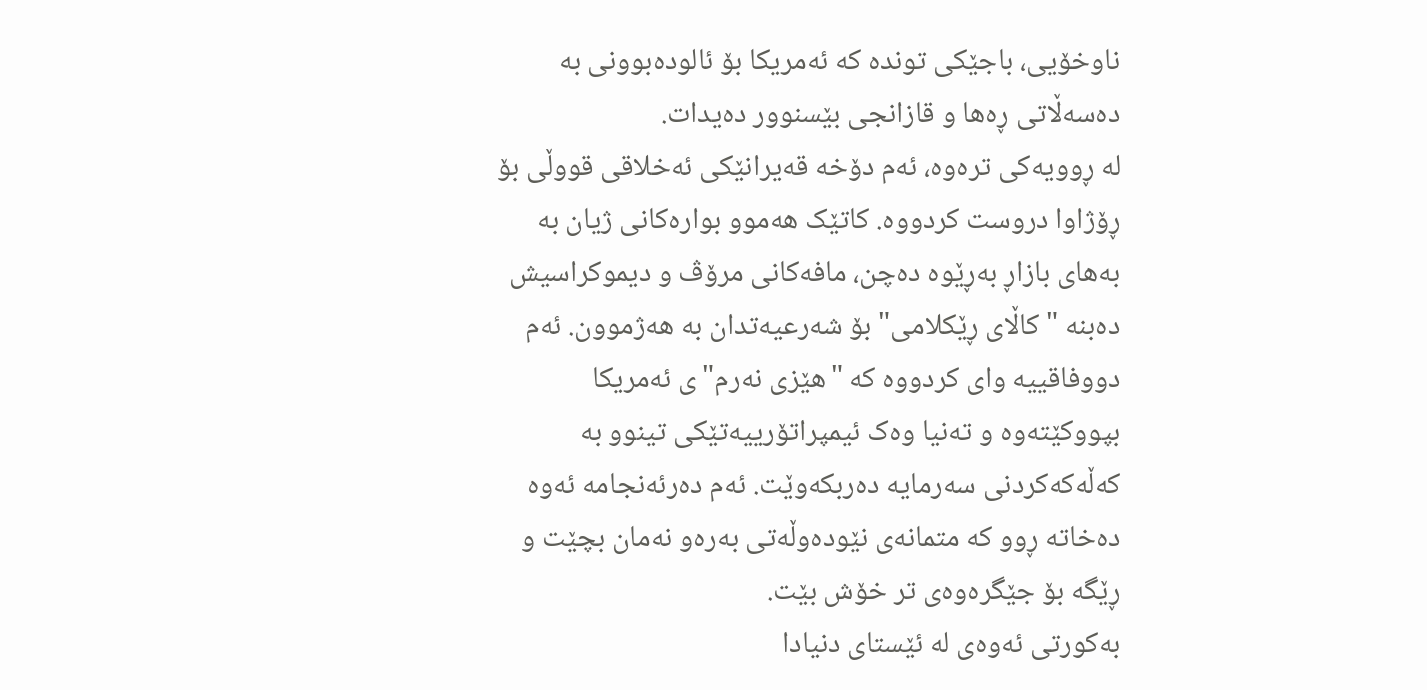ناوخۆیی، باجێکی توندە کە ئەمریکا بۆ ئالودەبوونی بە دەسەڵاتی ڕەها و قازانجی بێسنوور دەیدات.
لە ڕوویەکی ترەوە، ئەم دۆخە قەیرانێکی ئەخلاقی قووڵی بۆ ڕۆژاوا دروست کردووە. کاتێک هەموو بوارەکانی ژیان بە بەهای بازاڕ بەڕێوە دەچن، مافەکانی مرۆڤ و دیموکراسیش دەبنە "کاڵای ڕێکلامی" بۆ شەرعیەتدان بە هەژموون. ئەم دووفاقییە وای کردووە کە "هێزی نەرم"ی ئەمریکا بپووکێتەوە و تەنیا وەک ئیمپراتۆرییەتێکی تینوو بە کەڵەکەکردنی سەرمایە دەربکەوێت. ئەم دەرئەنجامە ئەوە دەخاتە ڕوو کە متمانەی نێودەوڵەتی بەرەو نەمان بچێت و ڕێگە بۆ جێگرەوەی تر خۆش بێت.
بەکورتی ئەوەی لە ئێستای دنیادا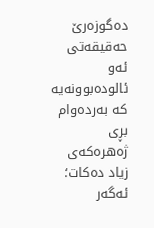دەگوزەرێ حەقیقەتی ئەو ئالودەبوونەیە کە بەردەوام بڕی ژەهرەکەی زیاد دەکات؛ ئەگەر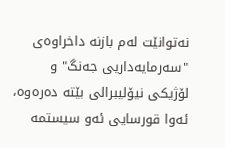نەتوانێت لەم بازنە داخراوەی "سەرمایەداریی جەنگ" و لۆژیکی نیۆلیبرالی بێتە دەرەوە، ئەوا قورسایی ئەو سیستمە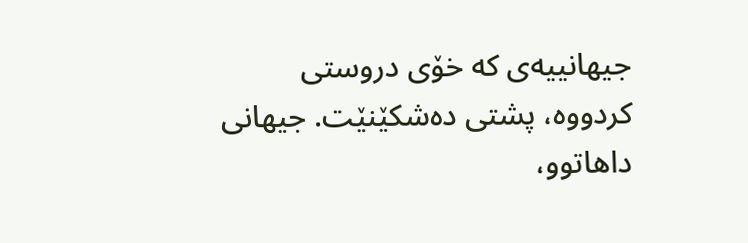جیهانییەی کە خۆی دروستی کردووە، پشتی دەشکێنێت. جیهانی داهاتوو،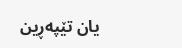یان تێپەڕین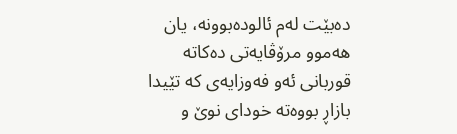دەبێت لەم ئالودەبوونە، یان هەموو مرۆڤایەتی دەکاتە قوربانی ئەو فەوزایەی کە تێیدا بازاڕ بووەتە خودای نوێ و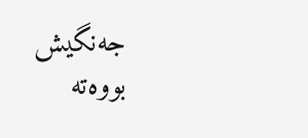جەنگیش بووەتە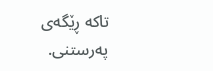تاکە ڕێگەی پەرستنی.